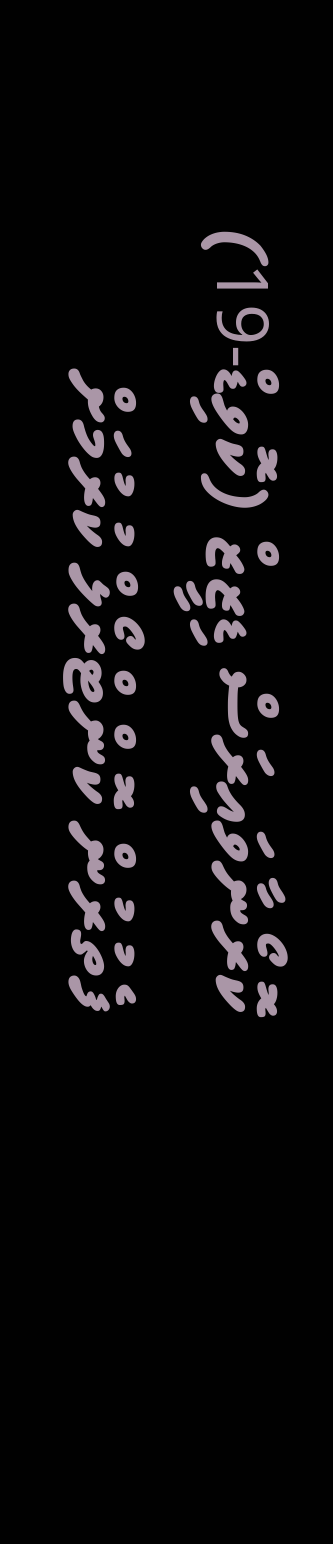ކޮރޯނާވައިރަސް ޑިޒީޒް (ކޮވިޑް-19) ފެތުރުން ކޮންޓްރޯލް ކުރުމަށް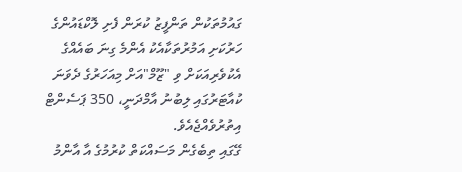ގައުމުތަކުން ތަންފީޒު ކުރަން ފެށި ލޮކްޑައުންގެ ހަރުކަށި އަމުރުތަކާއެކު އެންމެ ގިނަ ބައެއްގެ އެކުވެރިއަކަށް ވި "ޒޫމް"އަށް މިއަހަރުގެ ދެވަނަ ކުއާޓަރުގައި ލިބުނު އާމްދަނީ، 350 ޕަސެންޓް އިތުރުވެއްޖެއެވެ.
ގޭގައި ތިބެގެން މަސައްކަތް ކުރުމުގެ އާ އާންމު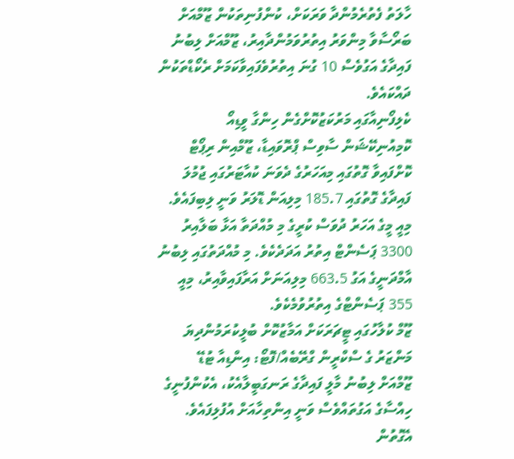ހާލަތު ފެތުރެމުންދާ ވަރަކަށް، ކުންފުނިތަކުން ޒޫމްއަށް ބަރޯސާވާ މިންވަރު އިތުރުވަމުންދާއިރު، ޒޫމްއަށް ލިބުނު ފައިދާގެ އަގުވެސް 10 ގުނަ އިތުރުވެފައިވާކަމަށް ރެކޯޑްތަކުން ދައްކައެވެ.
ކެލިފޯނިއާގައި މަރުކަޒުކޮށްގެން ހިންގާ ވީޑިއޯ ކޮމިއުނިކޭޝަން ސާވިސް ޕްރޮވައިޑާ، ޒޫމްއިން ރިޕޯޓް ކޮށްފައިވާ ގޮތުގައި މިއަހަރުގެ ދެވަނަ ކުއާޓަރުގައި ޖުމުލަ ފައިދާގެ ގޮތުގައި 185.7 މިލިއަން ޑޮލަރު ވަނީ ލިބިފައެވެ. މިއީ މީގެ އަހަރު ދުވަސް ކުރީގެ މި މުއްދަތާ އަޅާ ބަލާއިރު 3300 ޕަސެންޓް އިތުރު އަދަދެކެވެ. މި މުއްދަތުގައި ލިބުނު އާމްދަނީގެ އަގު 663.5 މިލިއަނަށް އަރާފައިވާއިރު، މިއީ 355 ޕަސެންޓްގެ އިތުރުވުމެކެވެ.
ޒޫމް ކުލާހުގައި ޓީޗަރަކަށް އަމާޒުކޮށް ބުލީކުރަމުންދިޔަ މަންޒަރު ގެ ސްކްރީން ގްރޭބެއް/ފޮޓޯ: އިންޑިއާ ޓުޑޭ
ޒޫމްއަށް ލިބުނު މާލީ ފައިދާގެ ރަނގަބީލާއެކު، އެކުންފުނީގެ ހިއްސާގެ އަގުތައްވެސް ވަނީ އިންތިހާއަށް އުފުލިފައެވެ. އެގޮތުން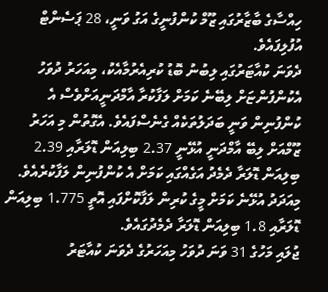ހިއްސާގެ ބާޒާރުގައި ޒޫމް ކުންފުނީގެ އަގު ވަނީ، 28 ޕަސެންޓް އުފުލިފައެވެ.
ދެވަނަ ކުއާޓަރުގައި ލިބުނު ބޮޑު ކުރިއެރުމާއެކު، މިއަހަރު ދުވަހު އެކުންފުންޏަށް ލިބޭނެ ކަމަށް ލަފާކުރާ އާމްދަނީއަށްވެސް އެ ކުންފުނިން ވަނީ ބަދަލުތަކެއް ގެނެސްފައެވެ. އެގޮތުން މި އަހަރު ޒޫމްއަށް ލިބޭ އާމްދަނީ އުޅޭނީ 2.37 ބިލިއަން ޑޮލަރާއި 2.39 ބިލިއަން ޑޮލަރާ ދެމެދު އަގެއްގައި ކަމަށް އެ ކުންފުނިން ލަފާކުރެއެވެ. މިއަދަދު އުޅޭނެ ކަމަށް މީގެ ކުރިން ލަފާކޮށްފައި އޮތީ 1.775 ބިލިއަން ޑޮލަރާއި 1.8 ބިލިއަން ޑޮލަރާ ދެމެދުގައެވެ.
ޖުލައި މަހުގެ 31 ވަނަ ދުވަހު މިއަހަރުގެ ދެވަނަ ކުއާޓަރު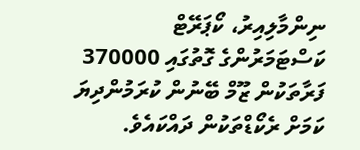ނިންމާލިއިރު، ކޯޕަރޭޓް ކަސްޓަމަރުންގެ ގޮތުގައި 370000 ފަރާތަކުން ޒޫމް ބޭނުން ކުރަމުންދިޔަ ކަމަށް ރެކޯޑްތަކުން ދައްކައެވެ.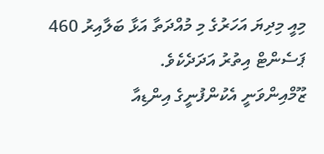މިއީ މިދިޔަ އަހަރުގެ މި މުއްދަތާ އަޅާ ބަލާއިރު 460 ޕަސެންޓް އިތުރު އަދަދެކެވެ.
ޒޫމްއިންވަނީ އެކުންފުނީގެ އިންޑިއާ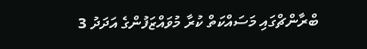ބްރާންޗްގައި މަސައްކަތް ކުރާ މުވައްޒަފުންގެ އަދަދު 3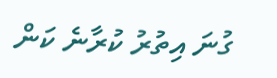ގުނަ އިތުރު ކުރާނެ ކަން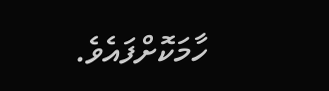ހާމަކޮށްފައެވެ.